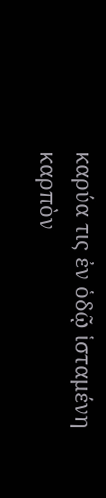καρύα τις ἐν ὁδῷ ἱσταμένη καρπὸν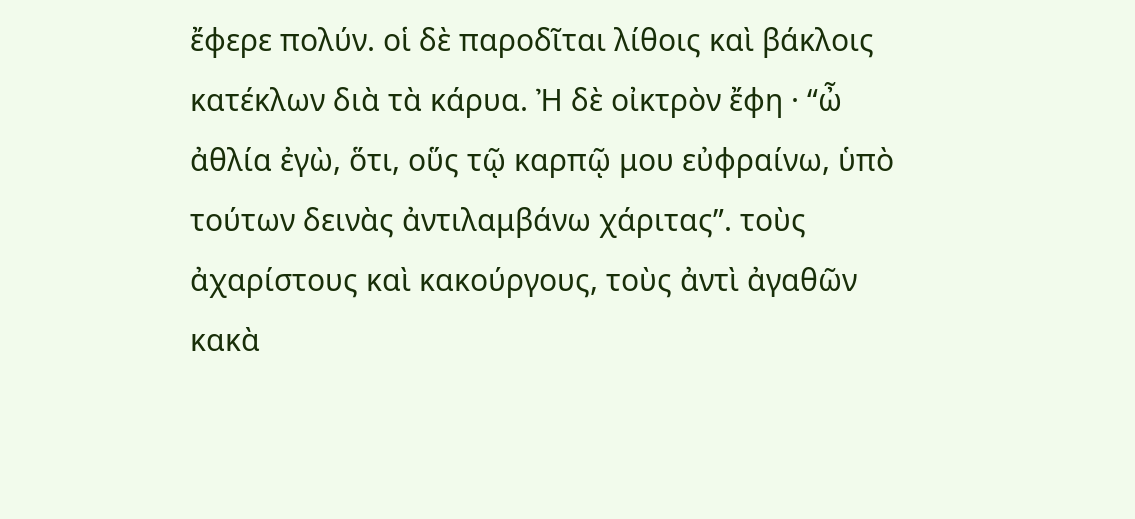ἔφερε πολύν. οἱ δὲ παροδῖται λίθοις καὶ βάκλοις κατέκλων διὰ τὰ κάρυα. Ἠ δὲ οἰκτρὸν ἔφη · “ὦ ἀθλία ἐγὼ, ὅτι, οὕς τῷ καρπῷ μου εὐφραίνω, ὑπὸ τούτων δεινὰς ἀντιλαμβάνω χάριτας”. τοὺς ἀχαρίστους καὶ κακούργους, τοὺς ἀντὶ ἀγαθῶν κακὰ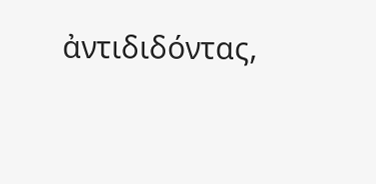ἀντιδιδόντας,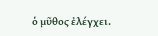ὁ μῦθος ἐλέγχει.